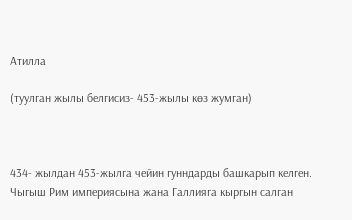Атилла

(туулган жылы белгисиз- 453-жылы көз жумган)



434- жылдан 453-жылга чейин гунндарды башкарып келген. Чыгыш Рим империясына жана Галлияга кыргын салган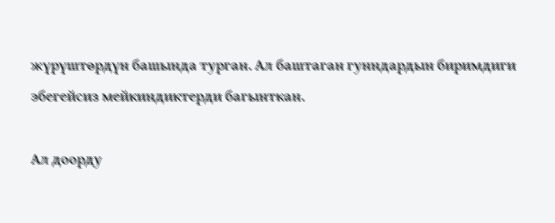жүрүштөрдүн башында турган. Ал баштаган гунндардын биримдиги эбегейсиз мейкиндиктерди багынткан.

Ал доорду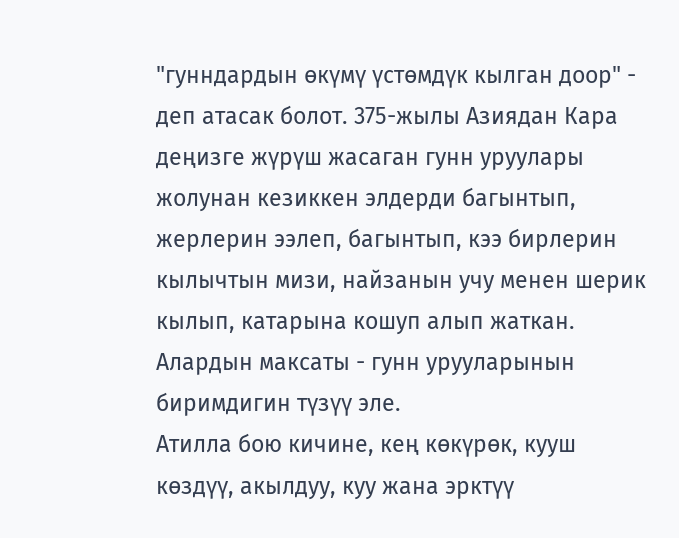"гунндардын өкүмү үстөмдүк кылган доор" - деп атасак болот. 375-жылы Азиядан Кара деңизге жүрүш жасаган гунн уруулары жолунан кезиккен элдерди багынтып, жерлерин ээлеп, багынтып, кээ бирлерин кылычтын мизи, найзанын учу менен шерик кылып, катарына кошуп алып жаткан. Алардын максаты - гунн урууларынын биримдигин түзүү эле.
Атилла бою кичине, кең көкүрөк, кууш көздүү, акылдуу, куу жана эрктүү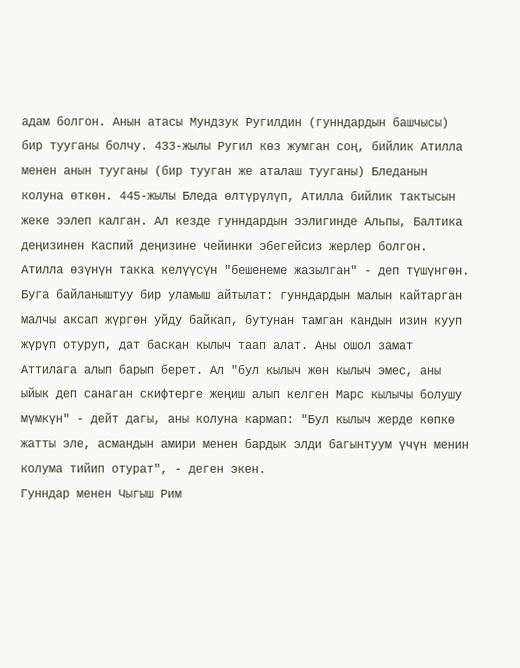адам болгон. Анын атасы Мундзук Ругилдин (гунндардын башчысы) бир тууганы болчу. 433-жылы Ругил көз жумган соң, бийлик Атилла менен анын тууганы (бир тууган же аталаш тууганы) Бледанын колуна өткөн. 445-жылы Бледа өлтүрүлүп, Атилла бийлик тактысын жеке ээлеп калган. Ал кезде гунндардын ээлигинде Альпы, Балтика деңизинен Каспий деңизине чейинки эбегейсиз жерлер болгон.
Атилла өзүнүн такка келүүсүн "бешенеме жазылган" - деп түшүнгөн. Буга байланыштуу бир уламыш айтылат: гунндардын малын кайтарган малчы аксап жүргөн уйду байкап, бутунан тамган кандын изин кууп жүрүп отуруп, дат баскан кылыч таап алат. Аны ошол замат Аттилага алып барып берет. Ал "бул кылыч жөн кылыч эмес, аны ыйык деп санаган скифтерге жеңиш алып келген Марс кылычы болушу мүмкүн" - дейт дагы, аны колуна кармап: "Бул кылыч жерде көпкө жатты эле, асмандын амири менен бардык элди багынтуум үчүн менин колума тийип отурат", - деген экен.
Гунндар менен Чыгыш Рим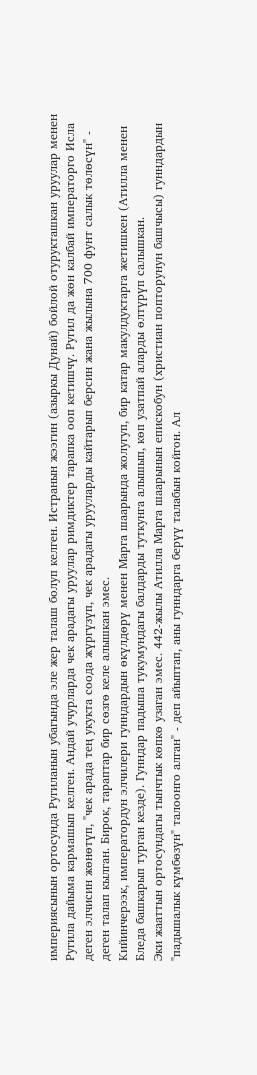империясынын ортосунда Ругиланын убагында эле жер талаш болуп келген. Истранын жээгин (азыркы Дунай) бойлой отурукташкан уруулар менен Ругила дайыма кармашып келген. Андай учурларда чек арадагы уруулар римдиктер тарапка ооп кетишчү. Ругил да жөн калбай императорго Исла деген элчисин жөнөтүп, "чек арада тең укукта соода жүргүзүп, чек арадагы урууларды кайтарып берсин жана жылына 700 фунт салык төлөсүн" - деген талап кылган. Бирок, тараптар бир сөзгө келе алышкан эмес.
Кийинчерээк, императордун элчилери гунндардын өкүлдөрү менен Марга шаарында жолугуп, бир катар макулдуктарга жетишкен (Атилла менен Бледа башкарып турган кезде). Гунндар падыша тукумундагы балдарды туткунга алышып, көп узатпай аларды өлтүрүп салышкан.
Эки жааттын ортосундагы тынчтык көпкө узаган эмес. 442-жылы Атилла Марга шаарынын епискобун (христиан попторунун башчысы) гунндардын "падышалык күмбөзүн" талоонго алган" - деп айыптап, аны гунндарга берүү талабын койгон. Ал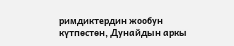римдиктердин жообун күтпөстөн, Дунайдын аркы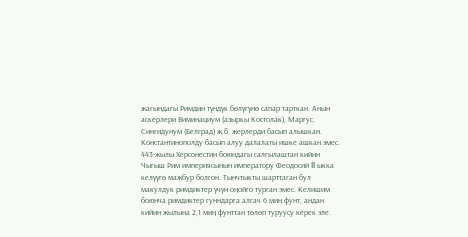жагындагы Римдин түндүк бөлүгүнө сапар тарткан. Анын аскерлери Виминациум (азыркы Костолак), Маргус, Сингидунум (Белград) ж.б. жерлерди басып алышкан. Константинополду басып алуу далалаты ишке ашкан эмес.
443-жылы Херсонестин боюндагы салгылаштан кийин Чыгыш Рим империясынын императору Феодосий II ыкка келүүгө мажбур болгон. Тынчтыкты шарттаган бул макулдук римдиктер үчүн оңойго турган эмес. Келишим боюнча римдиктер гунндарга алгач 6 миң фунт, андан кийин жылына 2,1 миң фунттан төлөп туруусу керек эле.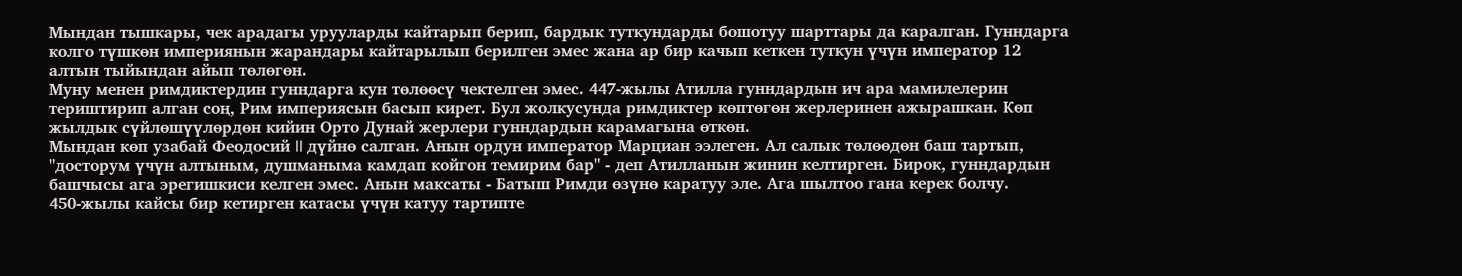Мындан тышкары, чек арадагы урууларды кайтарып берип, бардык туткундарды бошотуу шарттары да каралган. Гунндарга колго түшкөн империянын жарандары кайтарылып берилген эмес жана ар бир качып кеткен туткун үчүн император 12 алтын тыйындан айып төлөгөн.
Муну менен римдиктердин гунндарга кун төлөөсү чектелген эмес. 447-жылы Атилла гунндардын ич ара мамилелерин териштирип алган соң, Рим империясын басып кирет. Бул жолкусунда римдиктер көптөгөн жерлеринен ажырашкан. Көп жылдык сүйлөшүүлөрдөн кийин Орто Дунай жерлери гунндардын карамагына өткөн.
Мындан көп узабай Феодосий II дүйнө салган. Анын ордун император Марциан ээлеген. Ал салык төлөөдөн баш тартып, "досторум үчүн алтыным, душманыма камдап койгон темирим бар" - деп Атилланын жинин келтирген. Бирок, гунндардын башчысы ага эрегишкиси келген эмес. Анын максаты - Батыш Римди өзүнө каратуу эле. Ага шылтоо гана керек болчу.
450-жылы кайсы бир кетирген катасы үчүн катуу тартипте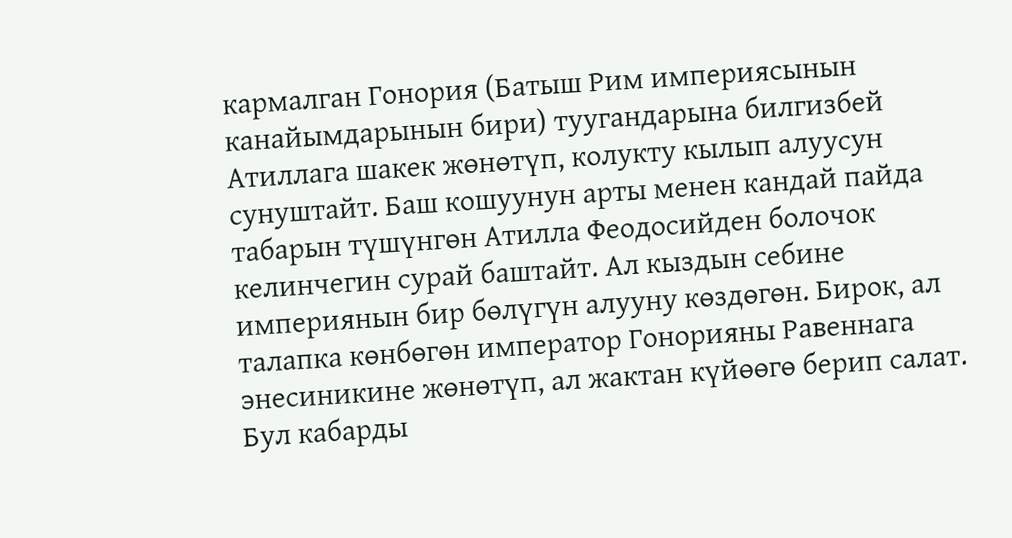кармалган Гонория (Батыш Рим империясынын канайымдарынын бири) туугандарына билгизбей Атиллага шакек жөнөтүп, колукту кылып алуусун сунуштайт. Баш кошуунун арты менен кандай пайда табарын түшүнгөн Атилла Феодосийден болочок келинчегин сурай баштайт. Ал кыздын себине империянын бир бөлүгүн алууну көздөгөн. Бирок, ал талапка көнбөгөн император Гонорияны Равеннага энесиникине жөнөтүп, ал жактан күйөөгө берип салат. Бул кабарды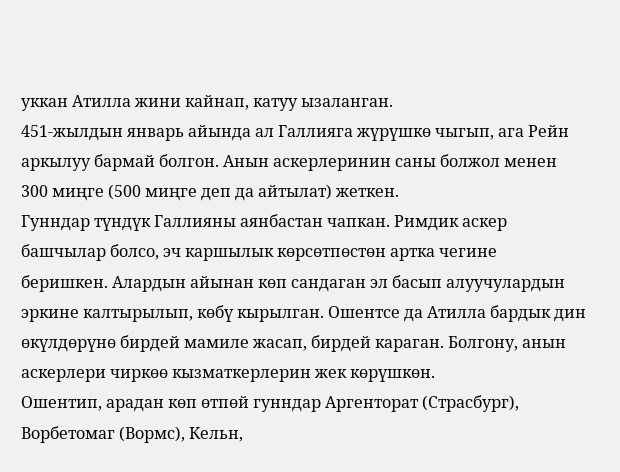уккан Атилла жини кайнап, катуу ызаланган.
451-жылдын январь айында ал Галлияга жүрүшкө чыгып, ага Рейн аркылуу бармай болгон. Анын аскерлеринин саны болжол менен 300 миңге (500 миңге деп да айтылат) жеткен.
Гунндар түндүк Галлияны аянбастан чапкан. Римдик аскер башчылар болсо, эч каршылык көрсөтпөстөн артка чегине беришкен. Алардын айынан көп сандаган эл басып алуучулардын эркине калтырылып, көбү кырылган. Ошентсе да Атилла бардык дин өкүлдөрүнө бирдей мамиле жасап, бирдей караган. Болгону, анын аскерлери чиркөө кызматкерлерин жек көрүшкөн.
Ошентип, арадан көп өтпөй гунндар Аргенторат (Страсбург), Ворбетомаг (Вормс), Кельн,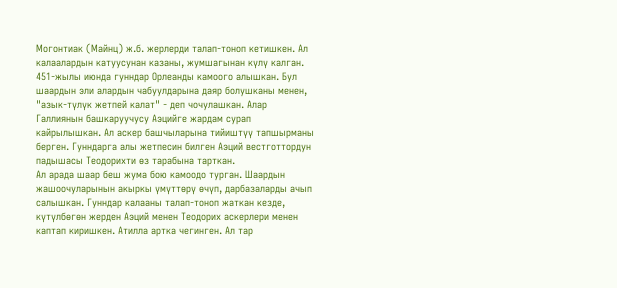Могонтиак (Майнц) ж.б. жерлерди талап-тоноп кетишкен. Ал калаалардын катуусунан казаны, жумшагынан күлү калган.
451-жылы июнда гунндар Орлеанды камоого алышкан. Бул шаардын эли алардын чабуулдарына даяр болушканы менен, "азык-түлүк жетпей калат" - деп чочулашкан. Алар Галлиянын башкаруучусу Аэцийге жардам сурап кайрылышкан. Ал аскер башчыларына тийиштүү тапшырманы берген. Гунндарга алы жетпесин билген Аэций вестготтордун падышасы Теодорихти өз тарабына тарткан.
Ал арада шаар беш жума бою камоодо турган. Шаардын жашоочуларынын акыркы үмүттөрү өчүп, дарбазаларды ачып салышкан. Гунндар калааны талап-тоноп жаткан кезде, күтүлбөгөн жерден Аэций менен Теодорих аскерлери менен каптап киришкен. Атилла артка чегинген. Ал тар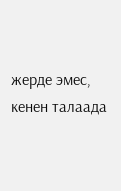жерде эмес, кенен талаада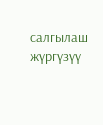салгылаш жүргүзүү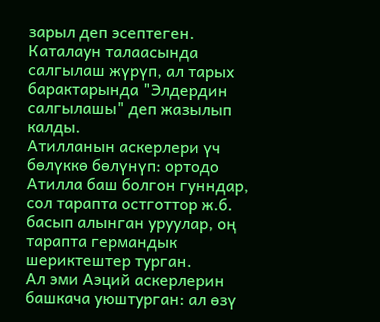зарыл деп эсептеген. Каталаун талаасында салгылаш жүрүп, ал тарых барактарында "Элдердин салгылашы" деп жазылып калды.
Атилланын аскерлери үч бөлүккө бөлүнүп: ортодо Атилла баш болгон гунндар, сол тарапта остготтор ж.б. басып алынган уруулар, оң тарапта германдык шериктештер турган.
Ал эми Аэций аскерлерин башкача уюштурган: ал өзү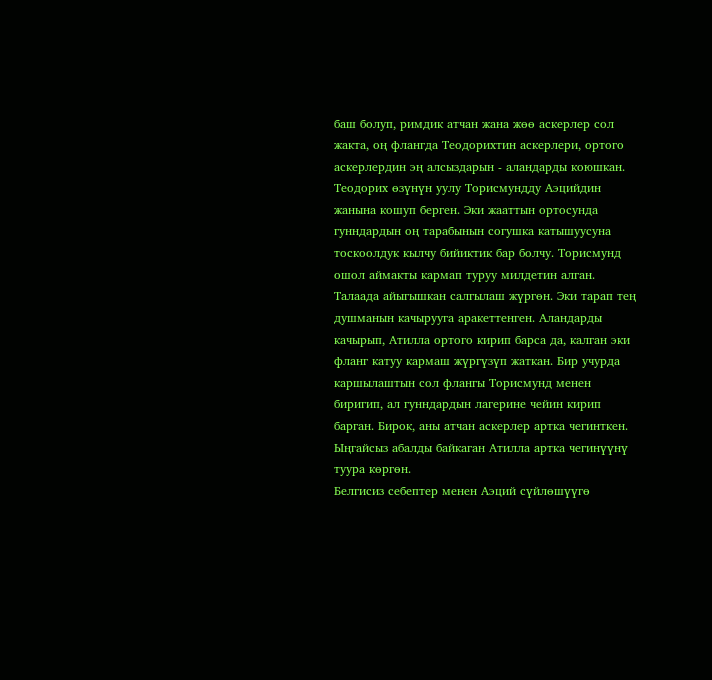баш болуп, римдик атчан жана жөө аскерлер сол жакта, оң флангда Теодорихтин аскерлери, ортого аскерлердин эң алсыздарын - аландарды коюшкан. Теодорих өзүнүн уулу Торисмундду Аэцийдин жанына кошуп берген. Эки жааттын ортосунда гунндардын оң тарабынын согушка катышуусуна тоскоолдук кылчу бийиктик бар болчу. Торисмунд ошол аймакты кармап туруу милдетин алган.
Талаада айыгышкан салгылаш жүргөн. Эки тарап тең душманын качырууга аракеттенген. Аландарды качырып, Атилла ортого кирип барса да, калган эки фланг катуу кармаш жүргүзүп жаткан. Бир учурда каршылаштын сол флангы Торисмунд менен биригип, ал гунндардын лагерине чейин кирип барган. Бирок, аны атчан аскерлер артка чегинткен. Ыңгайсыз абалды байкаган Атилла артка чегинүүнү туура көргөн.
Белгисиз себептер менен Аэций сүйлөшүүгө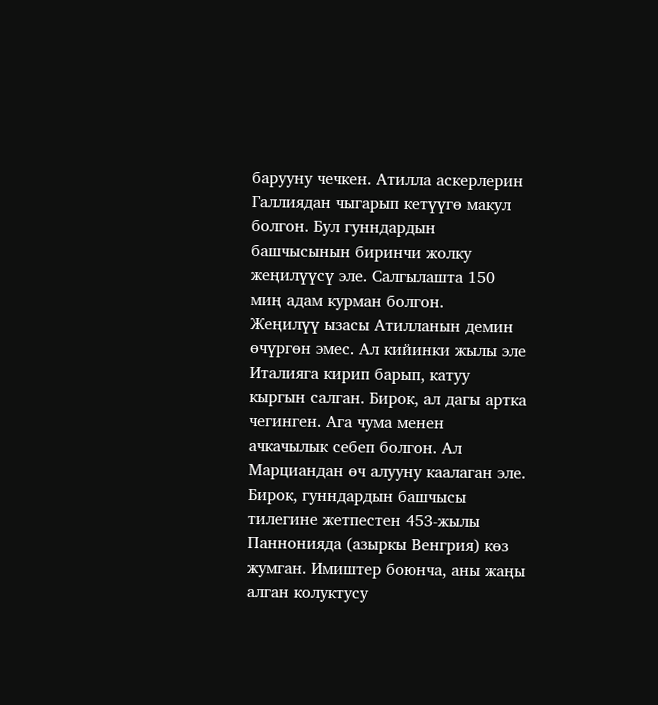барууну чечкен. Атилла аскерлерин Галлиядан чыгарып кетүүгө макул болгон. Бул гунндардын башчысынын биринчи жолку жеңилүүсү эле. Салгылашта 150 миң адам курман болгон.
Жеңилүү ызасы Атилланын демин өчүргөн эмес. Ал кийинки жылы эле Италияга кирип барып, катуу кыргын салган. Бирок, ал дагы артка чегинген. Ага чума менен ачкачылык себеп болгон. Ал Марциандан өч алууну каалаган эле. Бирок, гунндардын башчысы тилегине жетпестен 453-жылы Паннонияда (азыркы Венгрия) көз жумган. Имиштер боюнча, аны жаңы алган колуктусу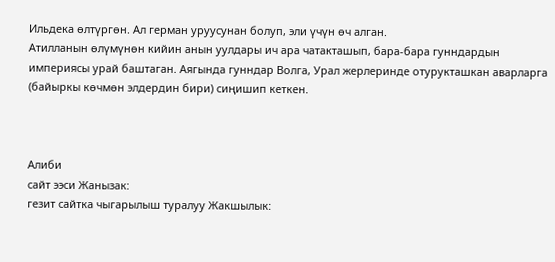Ильдека өлтүргөн. Ал герман уруусунан болуп, эли үчүн өч алган.
Атилланын өлүмүнөн кийин анын уулдары ич ара чатакташып, бара-бара гунндардын империясы урай баштаган. Аягында гунндар Волга, Урал жерлеринде отурукташкан аварларга (байыркы көчмөн элдердин бири) сиңишип кеткен.



Алиби
сайт ээси Жанызак:
гезит сайтка чыгарылыш туралуу Жакшылык: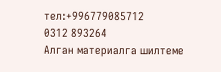тел:+996779085712
0312 893264
Алган материалга шилтеме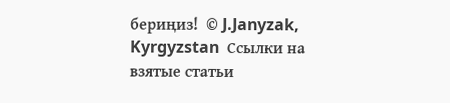бериңиз!  © J.Janyzak, Kyrgyzstan  Ссылки на взятые статьи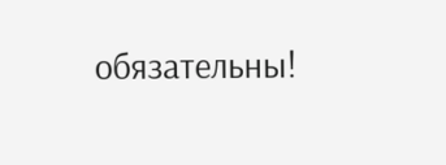обязательны!